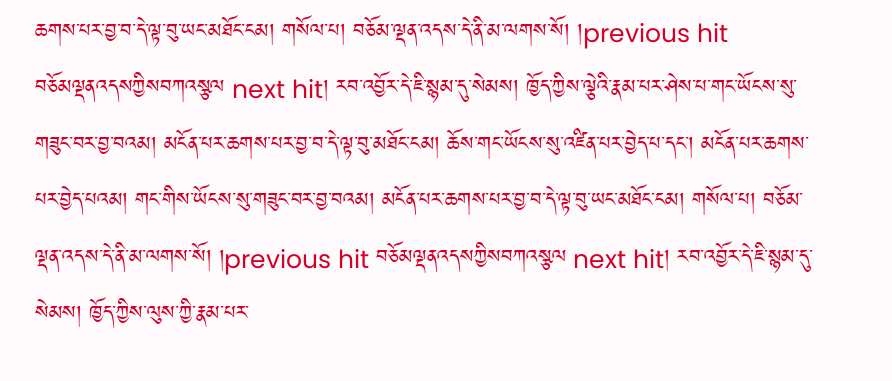ཆགས་པར་བྱ་བ་དེ་ལྟ་བུ་ཡང་མཐོང་ངམ། གསོལ་པ། བཅོམ་ལྡན་འདས་དེ་ནི་མ་ལགས་སོ། །previous hit བཅོམལྡནའདསཀྱིསབཀའསྩལ next hit། རབ་འབྱོར་དེ་ཇི་སྙམ་དུ་སེམས། ཁྱོད་ཀྱིས་ལྕེའི་རྣམ་པར་ཤེས་པ་གང་ཡོངས་སུ་གཟུང་བར་བྱ་བའམ། མངོན་པར་ཆགས་པར་བྱ་བ་དེ་ལྟ་བུ་མཐོང་ངམ། ཆོས་གང་ཡོངས་སུ་འཛིན་པར་བྱེད་པ་དང་། མངོན་པར་ཆགས་པར་བྱེད་པའམ། གང་གིས་ཡོངས་སུ་གཟུང་བར་བྱ་བའམ། མངོན་པར་ཆགས་པར་བྱ་བ་དེ་ལྟ་བུ་ཡང་མཐོང་ངམ། གསོལ་པ། བཅོམ་ལྡན་འདས་དེ་ནི་མ་ལགས་སོ། །previous hit བཅོམལྡནའདསཀྱིསབཀའསྩལ next hit། རབ་འབྱོར་དེ་ཇི་སྙམ་དུ་སེམས། ཁྱོད་ཀྱིས་ལུས་ཀྱི་རྣམ་པར་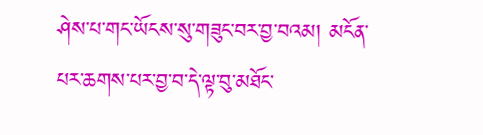ཤེས་པ་གང་ཡོངས་སུ་གཟུང་བར་བྱ་བའམ། མངོན་པར་ཆགས་པར་བྱ་བ་དེ་ལྟ་བུ་མཐོང་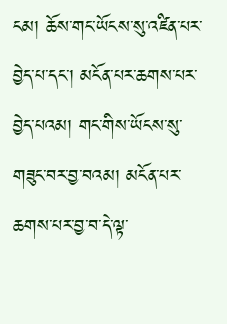ངམ། ཆོས་གང་ཡོངས་སུ་འཛིན་པར་བྱེད་པ་དང་། མངོན་པར་ཆགས་པར་བྱེད་པའམ། གང་གིས་ཡོངས་སུ་གཟུང་བར་བྱ་བའམ། མངོན་པར་ཆགས་པར་བྱ་བ་དེ་ལྟ་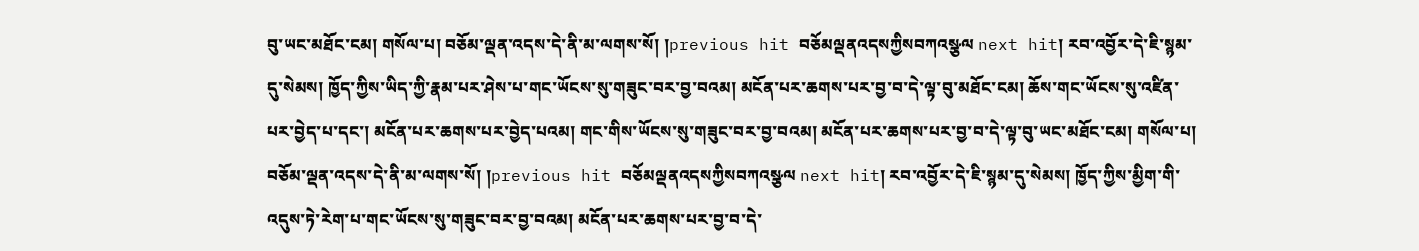བུ་ཡང་མཐོང་ངམ། གསོལ་པ། བཅོམ་ལྡན་འདས་དེ་ནི་མ་ལགས་སོ། །previous hit བཅོམལྡནའདསཀྱིསབཀའསྩལ next hit། རབ་འབྱོར་དེ་ཇི་སྙམ་དུ་སེམས། ཁྱོད་ཀྱིས་ཡིད་ཀྱི་རྣམ་པར་ཤེས་པ་གང་ཡོངས་སུ་གཟུང་བར་བྱ་བའམ། མངོན་པར་ཆགས་པར་བྱ་བ་དེ་ལྟ་བུ་མཐོང་ངམ། ཆོས་གང་ཡོངས་སུ་འཛིན་པར་བྱེད་པ་དང་། མངོན་པར་ཆགས་པར་བྱེད་པའམ། གང་གིས་ཡོངས་སུ་གཟུང་བར་བྱ་བའམ། མངོན་པར་ཆགས་པར་བྱ་བ་དེ་ལྟ་བུ་ཡང་མཐོང་ངམ། གསོལ་པ། བཅོམ་ལྡན་འདས་དེ་ནི་མ་ལགས་སོ། །previous hit བཅོམལྡནའདསཀྱིསབཀའསྩལ next hit། རབ་འབྱོར་དེ་ཇི་སྙམ་དུ་སེམས། ཁྱོད་ཀྱིས་མྱིག་གི་འདུས་ཏེ་རེག་པ་གང་ཡོངས་སུ་གཟུང་བར་བྱ་བའམ། མངོན་པར་ཆགས་པར་བྱ་བ་དེ་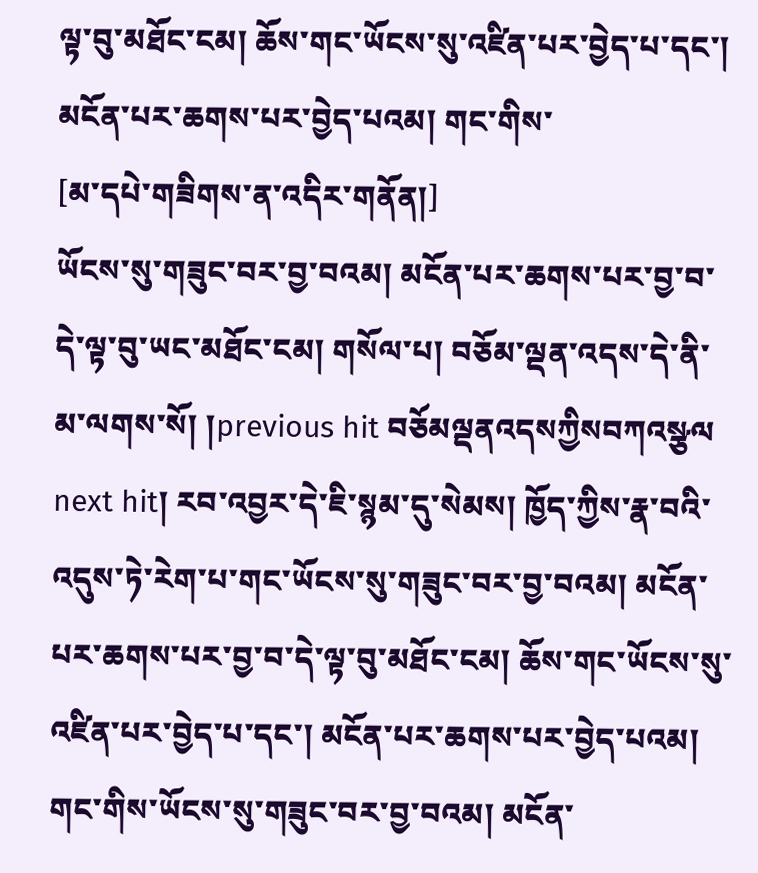ལྟ་བུ་མཐོང་ངམ། ཆོས་གང་ཡོངས་སུ་འཛིན་པར་བྱེད་པ་དང་། མངོན་པར་ཆགས་པར་བྱེད་པའམ། གང་གིས་
[མ་དཔེ་གཟིགས་ན་འདིར་གནོན།]
ཡོངས་སུ་གཟུང་བར་བྱ་བའམ། མངོན་པར་ཆགས་པར་བྱ་བ་དེ་ལྟ་བུ་ཡང་མཐོང་ངམ། གསོལ་པ། བཅོམ་ལྡན་འདས་དེ་ནི་མ་ལགས་སོ། །previous hit བཅོམལྡནའདསཀྱིསབཀའསྩལ next hit། རབ་འབྱར་དེ་ཇི་སྙམ་དུ་སེམས། ཁྱོད་ཀྱིས་རྣ་བའི་འདུས་ཏེ་རེག་པ་གང་ཡོངས་སུ་གཟུང་བར་བྱ་བའམ། མངོན་པར་ཆགས་པར་བྱ་བ་དེ་ལྟ་བུ་མཐོང་ངམ། ཆོས་གང་ཡོངས་སུ་འཛིན་པར་བྱེད་པ་དང་། མངོན་པར་ཆགས་པར་བྱེད་པའམ། གང་གིས་ཡོངས་སུ་གཟུང་བར་བྱ་བའམ། མངོན་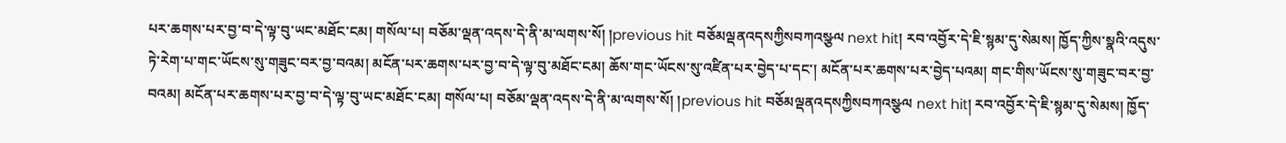པར་ཆགས་པར་བྱ་བ་དེ་ལྟ་བུ་ཡང་མཐོང་ངམ། གསོལ་པ། བཅོམ་ལྡན་འདས་དེ་ནི་མ་ལགས་སོ། །previous hit བཅོམལྡནའདསཀྱིསབཀའསྩལ next hit། རབ་འབྱོར་དེ་ཇི་སྙམ་དུ་སེམས། ཁྱོད་ཀྱིས་སྣའི་འདུས་ཏེ་རེག་པ་གང་ཡོངས་སུ་གཟུང་བར་བྱ་བའམ། མངོན་པར་ཆགས་པར་བྱ་བ་དེ་ལྟ་བུ་མཐོང་ངམ། ཆོས་གང་ཡོངས་སུ་འཛིན་པར་བྱེད་པ་དང་། མངོན་པར་ཆགས་པར་བྱེད་པའམ། གང་གིས་ཡོངས་སུ་གཟུང་བར་བྱ་བའམ། མངོན་པར་ཆགས་པར་བྱ་བ་དེ་ལྟ་བུ་ཡང་མཐོང་ངམ། གསོལ་པ། བཅོམ་ལྡན་འདས་དེ་ནི་མ་ལགས་སོ། །previous hit བཅོམལྡནའདསཀྱིསབཀའསྩལ next hit། རབ་འབྱོར་དེ་ཇི་སྙམ་དུ་སེམས། ཁྱོད་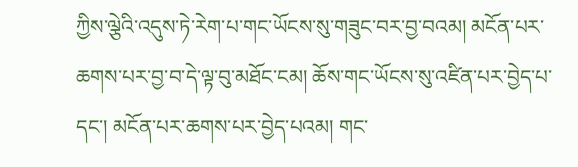ཀྱིས་ལྕེའི་འདུས་ཏེ་རེག་པ་གང་ཡོངས་སུ་གཟུང་བར་བྱ་བའམ། མངོན་པར་ཆགས་པར་བྱ་བ་དེ་ལྟ་བུ་མཐོང་ངམ། ཆོས་གང་ཡོངས་སུ་འཛིན་པར་བྱེད་པ་དང་། མངོན་པར་ཆགས་པར་བྱེད་པའམ། གང་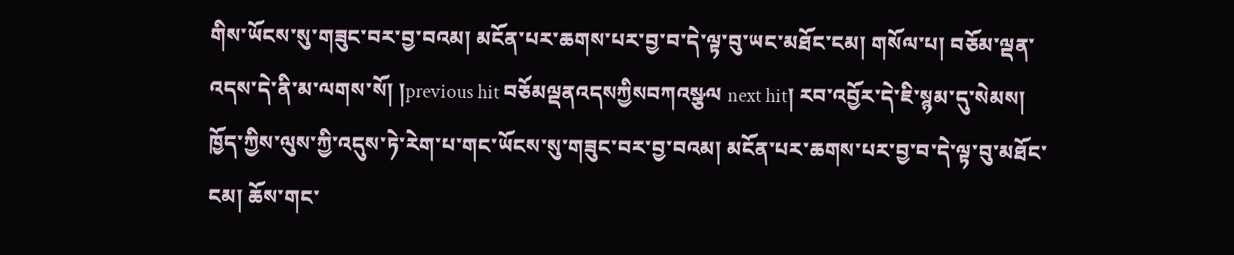གིས་ཡོངས་སུ་གཟུང་བར་བྱ་བའམ། མངོན་པར་ཆགས་པར་བྱ་བ་དེ་ལྟ་བུ་ཡང་མཐོང་ངམ། གསོལ་པ། བཅོམ་ལྡན་འདས་དེ་ནི་མ་ལགས་སོ། །previous hit བཅོམལྡནའདསཀྱིསབཀའསྩལ next hit། རབ་འབྱོར་དེ་ཇི་སྙམ་དུ་སེམས། ཁྱོད་ཀྱིས་ལུས་ཀྱི་འདུས་ཏེ་རེག་པ་གང་ཡོངས་སུ་གཟུང་བར་བྱ་བའམ། མངོན་པར་ཆགས་པར་བྱ་བ་དེ་ལྟ་བུ་མཐོང་ངམ། ཆོས་གང་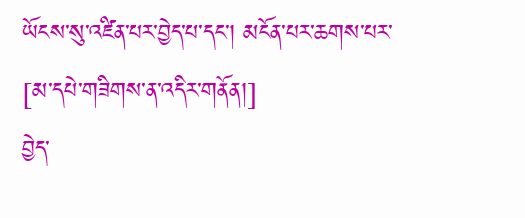ཡོངས་སུ་འཛིན་པར་བྱེད་པ་དང་། མངོན་པར་ཆགས་པར་
[མ་དཔེ་གཟིགས་ན་འདིར་གནོན།]
བྱེད་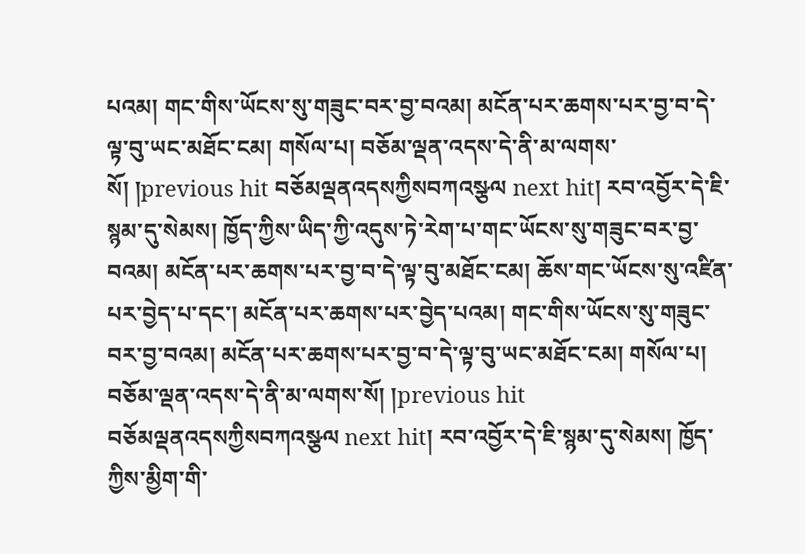པའམ། གང་གིས་ཡོངས་སུ་གཟུང་བར་བྱ་བའམ། མངོན་པར་ཆགས་པར་བྱ་བ་དེ་ལྟ་བུ་ཡང་མཐོང་ངམ། གསོལ་པ། བཅོམ་ལྡན་འདས་དེ་ནི་མ་ལགས་སོ། །previous hit བཅོམལྡནའདསཀྱིསབཀའསྩལ next hit། རབ་འབྱོར་དེ་ཇི་སྙམ་དུ་སེམས། ཁྱོད་ཀྱིས་ཡིད་ཀྱི་འདུས་ཏེ་རེག་པ་གང་ཡོངས་སུ་གཟུང་བར་བྱ་བའམ། མངོན་པར་ཆགས་པར་བྱ་བ་དེ་ལྟ་བུ་མཐོང་ངམ། ཆོས་གང་ཡོངས་སུ་འཛིན་པར་བྱེད་པ་དང་། མངོན་པར་ཆགས་པར་བྱེད་པའམ། གང་གིས་ཡོངས་སུ་གཟུང་བར་བྱ་བའམ། མངོན་པར་ཆགས་པར་བྱ་བ་དེ་ལྟ་བུ་ཡང་མཐོང་ངམ། གསོལ་པ། བཅོམ་ལྡན་འདས་དེ་ནི་མ་ལགས་སོ། །previous hit བཅོམལྡནའདསཀྱིསབཀའསྩལ next hit། རབ་འབྱོར་དེ་ཇི་སྙམ་དུ་སེམས། ཁྱོད་ཀྱིས་མྱིག་གི་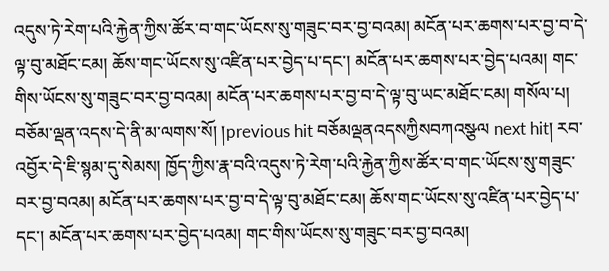འདུས་ཏེ་རེག་པའི་རྐྱེན་ཀྱིས་ཚོར་བ་གང་ཡོངས་སུ་གཟུང་བར་བྱ་བའམ། མངོན་པར་ཆགས་པར་བྱ་བ་དེ་ལྟ་བུ་མཐོང་ངམ། ཆོས་གང་ཡོངས་སུ་འཛིན་པར་བྱེད་པ་དང་། མངོན་པར་ཆགས་པར་བྱེད་པའམ། གང་གིས་ཡོངས་སུ་གཟུང་བར་བྱ་བའམ། མངོན་པར་ཆགས་པར་བྱ་བ་དེ་ལྟ་བུ་ཡང་མཐོང་ངམ། གསོལ་པ། བཅོམ་ལྡན་འདས་དེ་ནི་མ་ལགས་སོ། །previous hit བཅོམལྡནའདསཀྱིསབཀའསྩལ next hit། རབ་འབྱོར་དེ་ཇི་སྙམ་དུ་སེམས། ཁྱོད་ཀྱིས་རྣ་བའི་འདུས་ཏེ་རེག་པའི་རྐྱེན་ཀྱིས་ཚོར་བ་གང་ཡོངས་སུ་གཟུང་བར་བྱ་བའམ། མངོན་པར་ཆགས་པར་བྱ་བ་དེ་ལྟ་བུ་མཐོང་ངམ། ཆོས་གང་ཡོངས་སུ་འཛིན་པར་བྱེད་པ་དང་། མངོན་པར་ཆགས་པར་བྱེད་པའམ། གང་གིས་ཡོངས་སུ་གཟུང་བར་བྱ་བའམ།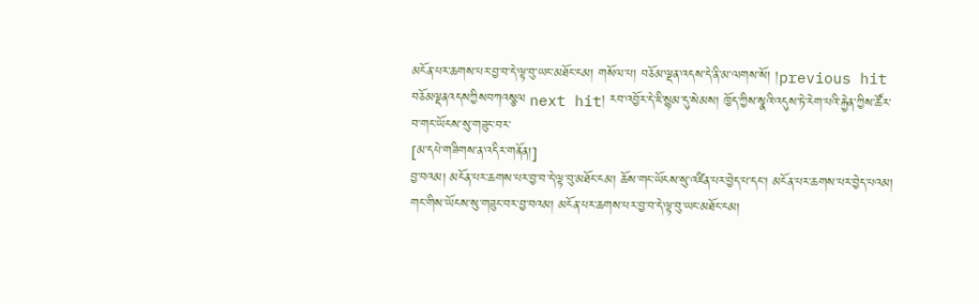མངོན་པར་ཆགས་པར་བྱ་བ་དེ་ལྟ་བུ་ཡང་མཐོང་ངམ། གསོལ་པ། བཅོམ་ལྡན་འདས་དེ་ནི་མ་ལགས་སོ། །previous hit བཅོམལྡནའདསཀྱིསབཀའསྩལ next hit། རབ་འབྱོར་དེ་ཇི་སྙམ་དུ་སེམས། ཁྱོད་ཀྱིས་སྣའི་འདུས་ཏེ་རེག་པའི་རྐྱེན་ཀྱིས་ཚོར་བ་གང་ཡོངས་སུ་གཟུང་བར་
[མ་དཔེ་གཟིགས་ན་འདིར་གནོན།]
བྱ་བའམ། མངོན་པར་ཆགས་པར་བྱ་བ་དེ་ལྟ་བུ་མཐོང་ངམ། ཆོས་གང་ཡོངས་སུ་འཛིན་པར་བྱེད་པ་དང་། མངོན་པར་ཆགས་པར་བྱེད་པའམ། གང་གིས་ཡོངས་སུ་གཟུང་བར་བྱ་བའམ། མངོན་པར་ཆགས་པར་བྱ་བ་དེ་ལྟ་བུ་ཡང་མཐོང་ངམ།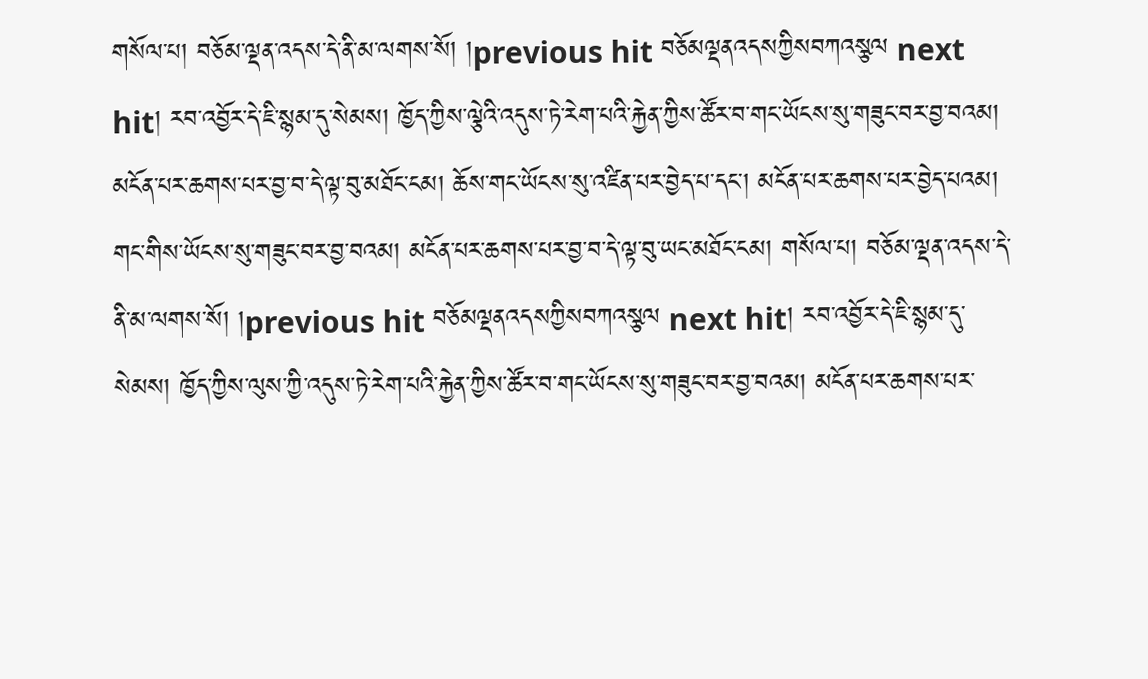གསོལ་པ། བཅོམ་ལྡན་འདས་དེ་ནི་མ་ལགས་སོ། །previous hit བཅོམལྡནའདསཀྱིསབཀའསྩལ next hit། རབ་འབྱོར་དེ་ཇི་སྙམ་དུ་སེམས། ཁྱོད་ཀྱིས་ལྕེའི་འདུས་ཏེ་རེག་པའི་རྐྱེན་ཀྱིས་ཚོར་བ་གང་ཡོངས་སུ་གཟུང་བར་བྱ་བའམ། མངོན་པར་ཆགས་པར་བྱ་བ་དེ་ལྟ་བུ་མཐོང་ངམ། ཆོས་གང་ཡོངས་སུ་འཛིན་པར་བྱེད་པ་དང་། མངོན་པར་ཆགས་པར་བྱེད་པའམ། གང་གིས་ཡོངས་སུ་གཟུང་བར་བྱ་བའམ། མངོན་པར་ཆགས་པར་བྱ་བ་དེ་ལྟ་བུ་ཡང་མཐོང་ངམ། གསོལ་པ། བཅོམ་ལྡན་འདས་དེ་ནི་མ་ལགས་སོ། །previous hit བཅོམལྡནའདསཀྱིསབཀའསྩལ next hit། རབ་འབྱོར་དེ་ཇི་སྙམ་དུ་སེམས། ཁྱོད་ཀྱིས་ལུས་ཀྱི་འདུས་ཏེ་རེག་པའི་རྐྱེན་ཀྱིས་ཚོར་བ་གང་ཡོངས་སུ་གཟུང་བར་བྱ་བའམ། མངོན་པར་ཆགས་པར་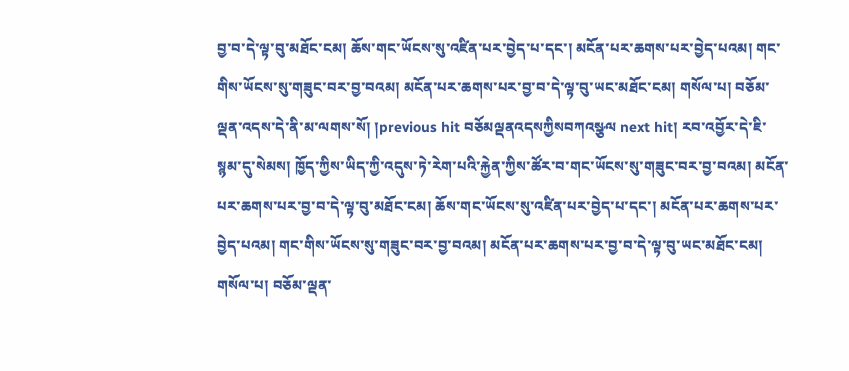བྱ་བ་དེ་ལྟ་བུ་མཐོང་ངམ། ཆོས་གང་ཡོངས་སུ་འཛིན་པར་བྱེད་པ་དང་། མངོན་པར་ཆགས་པར་བྱེད་པའམ། གང་གིས་ཡོངས་སུ་གཟུང་བར་བྱ་བའམ། མངོན་པར་ཆགས་པར་བྱ་བ་དེ་ལྟ་བུ་ཡང་མཐོང་ངམ། གསོལ་པ། བཅོམ་ལྡན་འདས་དེ་ནི་མ་ལགས་སོ། །previous hit བཅོམལྡནའདསཀྱིསབཀའསྩལ next hit། རབ་འབྱོར་དེ་ཇི་སྙམ་དུ་སེམས། ཁྱོད་ཀྱིས་ཡིད་ཀྱི་འདུས་ཏེ་རེག་པའི་རྐྱེན་ཀྱིས་ཚོར་བ་གང་ཡོངས་སུ་གཟུང་བར་བྱ་བའམ། མངོན་པར་ཆགས་པར་བྱ་བ་དེ་ལྟ་བུ་མཐོང་ངམ། ཆོས་གང་ཡོངས་སུ་འཛིན་པར་བྱེད་པ་དང་། མངོན་པར་ཆགས་པར་བྱེད་པའམ། གང་གིས་ཡོངས་སུ་གཟུང་བར་བྱ་བའམ། མངོན་པར་ཆགས་པར་བྱ་བ་དེ་ལྟ་བུ་ཡང་མཐོང་ངམ། གསོལ་པ། བཅོམ་ལྡན་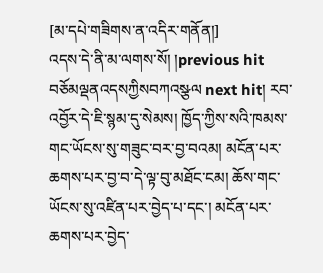[མ་དཔེ་གཟིགས་ན་འདིར་གནོན།]
འདས་དེ་ནི་མ་ལགས་སོ། །previous hit བཅོམལྡནའདསཀྱིསབཀའསྩལ next hit། རབ་འབྱོར་དེ་ཇི་སྙམ་དུ་སེམས། ཁྱོད་ཀྱིས་སའི་ཁམས་གང་ཡོངས་སུ་གཟུང་བར་བྱ་བའམ། མངོན་པར་ཆགས་པར་བྱ་བ་དེ་ལྟ་བུ་མཐོང་ངམ། ཆོས་གང་ཡོངས་སུ་འཛིན་པར་བྱེད་པ་དང་། མངོན་པར་ཆགས་པར་བྱེད་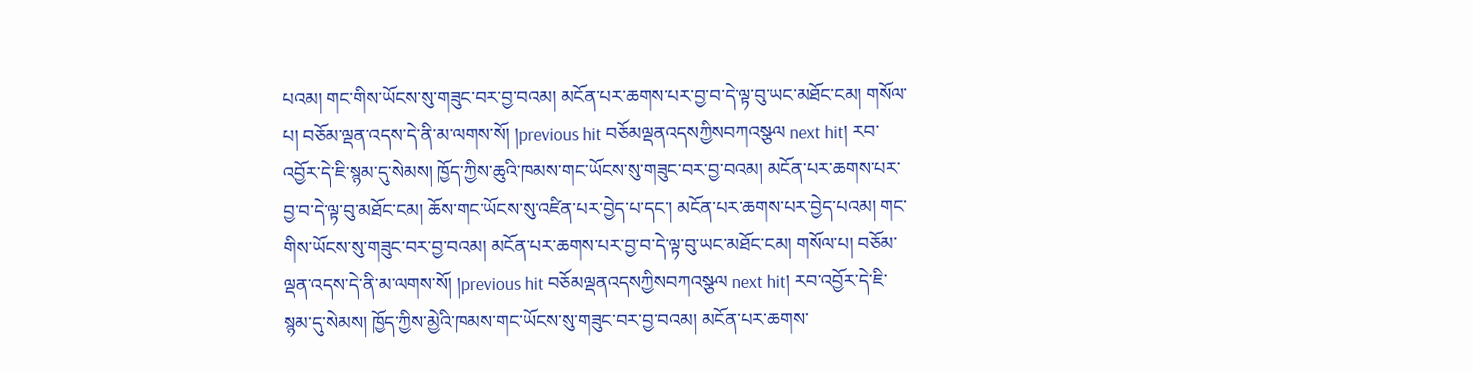པའམ། གང་གིས་ཡོངས་སུ་གཟུང་བར་བྱ་བའམ། མངོན་པར་ཆགས་པར་བྱ་བ་དེ་ལྟ་བུ་ཡང་མཐོང་ངམ། གསོལ་པ། བཅོམ་ལྡན་འདས་དེ་ནི་མ་ལགས་སོ། །previous hit བཅོམལྡནའདསཀྱིསབཀའསྩལ next hit། རབ་འབྱོར་དེ་ཇི་སྙམ་དུ་སེམས། ཁྱོད་ཀྱིས་ཆུའི་ཁམས་གང་ཡོངས་སུ་གཟུང་བར་བྱ་བའམ། མངོན་པར་ཆགས་པར་བྱ་བ་དེ་ལྟ་བུ་མཐོང་ངམ། ཆོས་གང་ཡོངས་སུ་འཛིན་པར་བྱེད་པ་དང་། མངོན་པར་ཆགས་པར་བྱེད་པའམ། གང་གིས་ཡོངས་སུ་གཟུང་བར་བྱ་བའམ། མངོན་པར་ཆགས་པར་བྱ་བ་དེ་ལྟ་བུ་ཡང་མཐོང་ངམ། གསོལ་པ། བཅོམ་ལྡན་འདས་དེ་ནི་མ་ལགས་སོ། །previous hit བཅོམལྡནའདསཀྱིསབཀའསྩལ next hit། རབ་འབྱོར་དེ་ཇི་སྙམ་དུ་སེམས། ཁྱོད་ཀྱིས་མྱེའི་ཁམས་གང་ཡོངས་སུ་གཟུང་བར་བྱ་བའམ། མངོན་པར་ཆགས་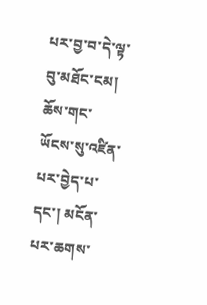པར་བྱ་བ་དེ་ལྟ་བུ་མཐོང་ངམ། ཆོས་གང་ཡོངས་སུ་འཛིན་པར་བྱེད་པ་དང་། མངོན་པར་ཆགས་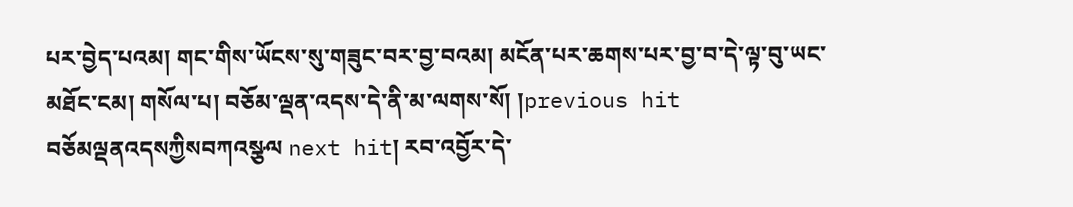པར་བྱེད་པའམ། གང་གིས་ཡོངས་སུ་གཟུང་བར་བྱ་བའམ། མངོན་པར་ཆགས་པར་བྱ་བ་དེ་ལྟ་བུ་ཡང་མཐོང་ངམ། གསོལ་པ། བཅོམ་ལྡན་འདས་དེ་ནི་མ་ལགས་སོ། །previous hit བཅོམལྡནའདསཀྱིསབཀའསྩལ next hit། རབ་འབྱོར་དེ་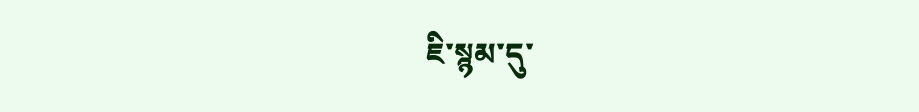ཇི་སྙམ་དུ་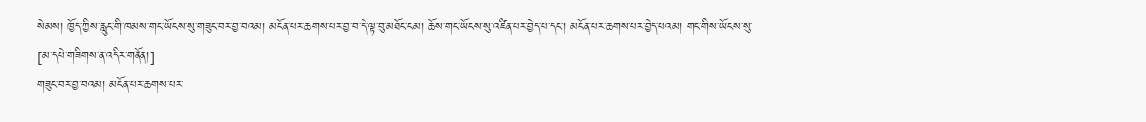སེམས། ཁྱོད་ཀྱིས་རླུང་གི་ཁམས་གང་ཡོངས་སུ་གཟུང་བར་བྱ་བའམ། མངོན་པར་ཆགས་པར་བྱ་བ་དེ་ལྟ་བུ་མཐོང་ངམ། ཆོས་གང་ཡོངས་སུ་འཛིན་པར་བྱེད་པ་དང་། མངོན་པར་ཆགས་པར་བྱེད་པའམ། གང་གིས་ཡོངས་སུ་
[མ་དཔེ་གཟིགས་ན་འདིར་གནོན།]
གཟུང་བར་བྱ་བའམ། མངོན་པར་ཆགས་པར་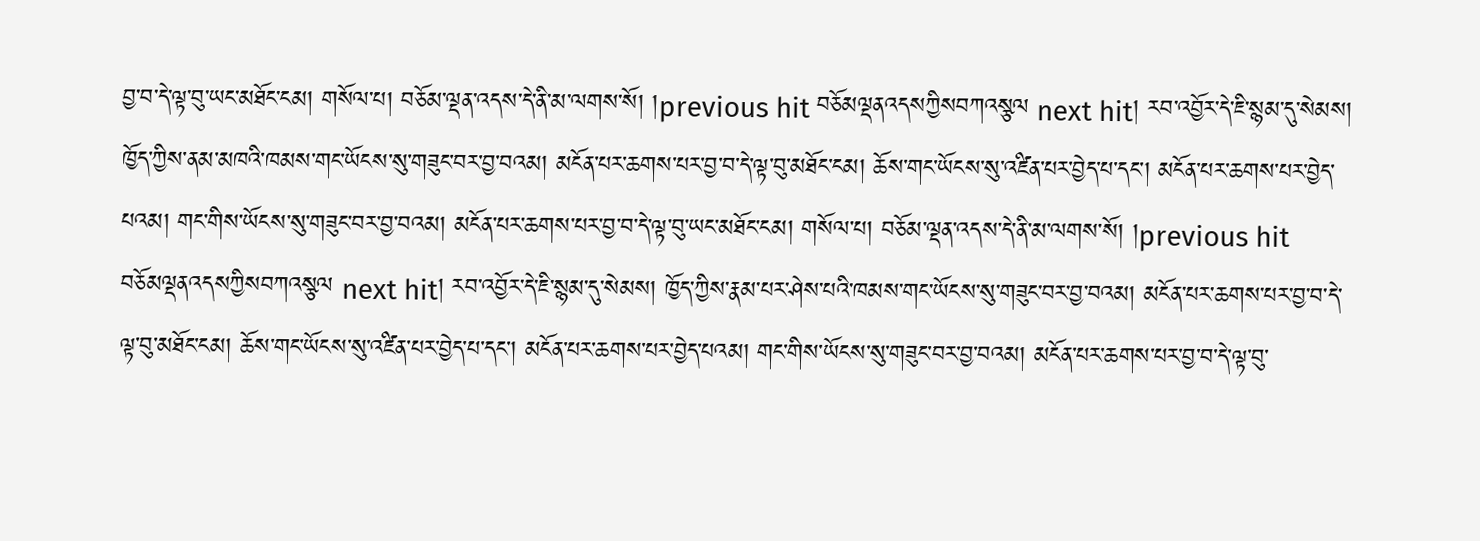བྱ་བ་དེ་ལྟ་བུ་ཡང་མཐོང་ངམ། གསོལ་པ། བཅོམ་ལྡན་འདས་དེ་ནི་མ་ལགས་སོ། །previous hit བཅོམལྡནའདསཀྱིསབཀའསྩལ next hit། རབ་འབྱོར་དེ་ཇི་སྙམ་དུ་སེམས། ཁྱོད་ཀྱིས་ནམ་མཁའི་ཁམས་གང་ཡོངས་སུ་གཟུང་བར་བྱ་བའམ། མངོན་པར་ཆགས་པར་བྱ་བ་དེ་ལྟ་བུ་མཐོང་ངམ། ཆོས་གང་ཡོངས་སུ་འཛིན་པར་བྱེད་པ་དང་། མངོན་པར་ཆགས་པར་བྱེད་པའམ། གང་གིས་ཡོངས་སུ་གཟུང་བར་བྱ་བའམ། མངོན་པར་ཆགས་པར་བྱ་བ་དེ་ལྟ་བུ་ཡང་མཐོང་ངམ། གསོལ་པ། བཅོམ་ལྡན་འདས་དེ་ནི་མ་ལགས་སོ། །previous hit བཅོམལྡནའདསཀྱིསབཀའསྩལ next hit། རབ་འབྱོར་དེ་ཇི་སྙམ་དུ་སེམས། ཁྱོད་ཀྱིས་རྣམ་པར་ཤེས་པའི་ཁམས་གང་ཡོངས་སུ་གཟུང་བར་བྱ་བའམ། མངོན་པར་ཆགས་པར་བྱ་བ་དེ་ལྟ་བུ་མཐོང་ངམ། ཆོས་གང་ཡོངས་སུ་འཛིན་པར་བྱེད་པ་དང་། མངོན་པར་ཆགས་པར་བྱེད་པའམ། གང་གིས་ཡོངས་སུ་གཟུང་བར་བྱ་བའམ། མངོན་པར་ཆགས་པར་བྱ་བ་དེ་ལྟ་བུ་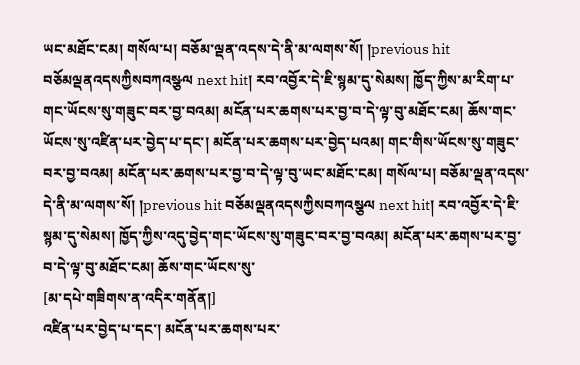ཡང་མཐོང་ངམ། གསོལ་པ། བཅོམ་ལྡན་འདས་དེ་ནི་མ་ལགས་སོ། །previous hit བཅོམལྡནའདསཀྱིསབཀའསྩལ next hit། རབ་འབྱོར་དེ་ཇི་སྙམ་དུ་སེམས། ཁྱོད་ཀྱིས་མ་རིག་པ་གང་ཡོངས་སུ་གཟུང་བར་བྱ་བའམ། མངོན་པར་ཆགས་པར་བྱ་བ་དེ་ལྟ་བུ་མཐོང་ངམ། ཆོས་གང་ཡོངས་སུ་འཛིན་པར་བྱེད་པ་དང་། མངོན་པར་ཆགས་པར་བྱེད་པའམ། གང་གིས་ཡོངས་སུ་གཟུང་བར་བྱ་བའམ། མངོན་པར་ཆགས་པར་བྱ་བ་དེ་ལྟ་བུ་ཡང་མཐོང་ངམ། གསོལ་པ། བཅོམ་ལྡན་འདས་དེ་ནི་མ་ལགས་སོ། །previous hit བཅོམལྡནའདསཀྱིསབཀའསྩལ next hit། རབ་འབྱོར་དེ་ཇི་སྙམ་དུ་སེམས། ཁྱོད་ཀྱིས་འདུ་བྱེད་གང་ཡོངས་སུ་གཟུང་བར་བྱ་བའམ། མངོན་པར་ཆགས་པར་བྱ་བ་དེ་ལྟ་བུ་མཐོང་ངམ། ཆོས་གང་ཡོངས་སུ་
[མ་དཔེ་གཟིགས་ན་འདིར་གནོན།]
འཛིན་པར་བྱེད་པ་དང་། མངོན་པར་ཆགས་པར་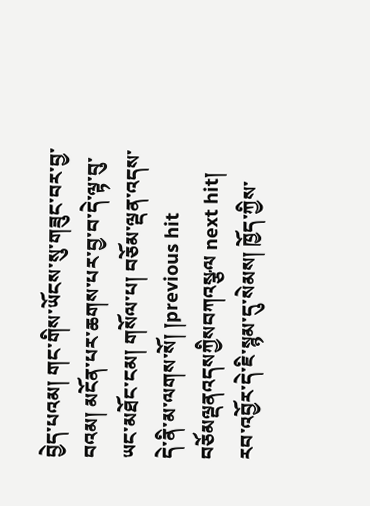བྱེད་པའམ། གང་གིས་ཡོངས་སུ་གཟུང་བར་བྱ་བའམ། མངོན་པར་ཆགས་པར་བྱ་བ་དེ་ལྟ་བུ་ཡང་མཐོང་ངམ། གསོལ་པ། བཅོམ་ལྡན་འདས་དེ་ནི་མ་ལགས་སོ། །previous hit བཅོམལྡནའདསཀྱིསབཀའསྩལ next hit། རབ་འབྱོར་དེ་ཇི་སྙམ་དུ་སེམས། ཁྱོད་ཀྱིས་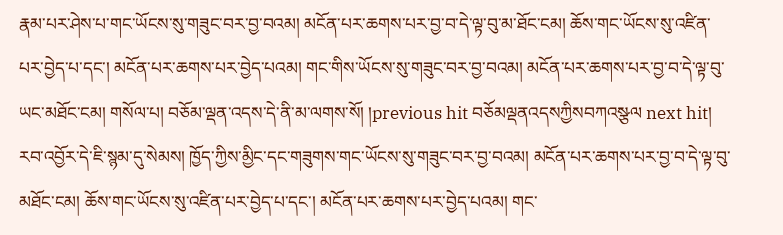རྣམ་པར་ཤེས་པ་གང་ཡོངས་སུ་གཟུང་བར་བྱ་བའམ། མངོན་པར་ཆགས་པར་བྱ་བ་དེ་ལྟ་བུ་མ་ཐོང་ངམ། ཆོས་གང་ཡོངས་སུ་འཛིན་པར་བྱེད་པ་དང་། མངོན་པར་ཆགས་པར་བྱེད་པའམ། གང་གིས་ཡོངས་སུ་གཟུང་བར་བྱ་བའམ། མངོན་པར་ཆགས་པར་བྱ་བ་དེ་ལྟ་བུ་ཡང་མཐོང་ངམ། གསོལ་པ། བཅོམ་ལྡན་འདས་དེ་ནི་མ་ལགས་སོ། །previous hit བཅོམལྡནའདསཀྱིསབཀའསྩལ next hit། རབ་འབྱོར་དེ་ཇི་སྙམ་དུ་སེམས། ཁྱོད་ཀྱིས་མྱིང་དང་གཟུགས་གང་ཡོངས་སུ་གཟུང་བར་བྱ་བའམ། མངོན་པར་ཆགས་པར་བྱ་བ་དེ་ལྟ་བུ་མཐོང་ངམ། ཆོས་གང་ཡོངས་སུ་འཛིན་པར་བྱེད་པ་དང་། མངོན་པར་ཆགས་པར་བྱེད་པའམ། གང་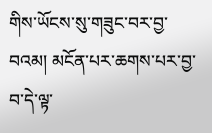གིས་ཡོངས་སུ་གཟུང་བར་བྱ་བའམ། མངོན་པར་ཆགས་པར་བྱ་བ་དེ་ལྟ་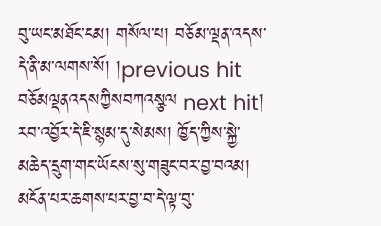བུ་ཡང་མཐོང་ངམ། གསོལ་པ། བཅོམ་ལྡན་འདས་དེ་ནི་མ་ལགས་སོ། །previous hit བཅོམལྡནའདསཀྱིསབཀའསྩལ next hit། རབ་འབྱོར་དེ་ཇི་སྙམ་དུ་སེམས། ཁྱོད་ཀྱིས་སྐྱེ་མཆེད་དྲུག་གང་ཡོངས་སུ་གཟུང་བར་བྱ་བའམ། མངོན་པར་ཆགས་པར་བྱ་བ་དེ་ལྟ་བུ་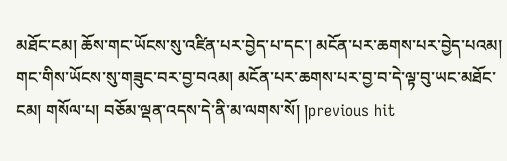མཐོང་ངམ། ཆོས་གང་ཡོངས་སུ་འཛིན་པར་བྱེད་པ་དང་། མངོན་པར་ཆགས་པར་བྱེད་པའམ། གང་གིས་ཡོངས་སུ་གཟུང་བར་བྱ་བའམ། མངོན་པར་ཆགས་པར་བྱ་བ་དེ་ལྟ་བུ་ཡང་མཐོང་ངམ། གསོལ་པ། བཅོམ་ལྡན་འདས་དེ་ནི་མ་ལགས་སོ། །previous hit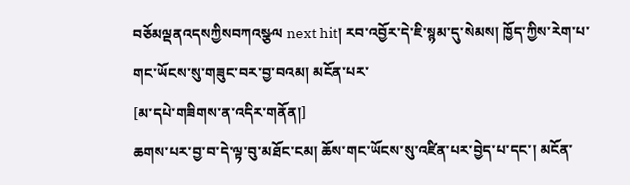བཅོམལྡནའདསཀྱིསབཀའསྩལ next hit། རབ་འབྱོར་དེ་ཇི་སྙམ་དུ་སེམས། ཁྱོད་ཀྱིས་རེག་པ་གང་ཡོངས་སུ་གཟུང་བར་བྱ་བའམ། མངོན་པར་
[མ་དཔེ་གཟིགས་ན་འདིར་གནོན།]
ཆགས་པར་བྱ་བ་དེ་ལྟ་བུ་མཐོང་ངམ། ཆོས་གང་ཡོངས་སུ་འཛིན་པར་བྱེད་པ་དང་། མངོན་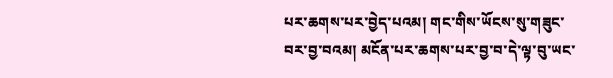པར་ཆགས་པར་བྱེད་པའམ། གང་གིས་ཡོངས་སུ་གཟུང་བར་བྱ་བའམ། མངོན་པར་ཆགས་པར་བྱ་བ་དེ་ལྟ་བུ་ཡང་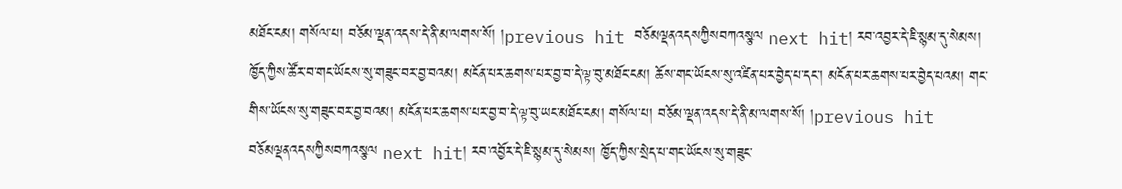མཐོང་ངམ། གསོལ་པ། བཅོམ་ལྡན་འདས་དེ་ནི་མ་ལགས་སོ། །previous hit བཅོམལྡནའདསཀྱིསབཀའསྩལ next hit། རབ་འབྱར་དེ་ཇི་སྙམ་དུ་སེམས། ཁྱོད་ཀྱིས་ཚོར་བ་གང་ཡོངས་སུ་གཟུང་བར་བྱ་བའམ། མངོན་པར་ཆགས་པར་བྱ་བ་དེ་ལྟ་བུ་མཐོང་ངམ། ཆོས་གང་ཡོངས་སུ་འཛིན་པར་བྱེད་པ་དང་། མངོན་པར་ཆགས་པར་བྱེད་པའམ། གང་གིས་ཡོངས་སུ་གཟུང་བར་བྱ་བའམ། མངོན་པར་ཆགས་པར་བྱ་བ་དེ་ལྟ་བུ་ཡང་མཐོང་ངམ། གསོལ་པ། བཅོམ་ལྡན་འདས་དེ་ནི་མ་ལགས་སོ། །previous hit བཅོམལྡནའདསཀྱིསབཀའསྩལ next hit། རབ་འབྱོར་དེ་ཇི་སྙམ་དུ་སེམས། ཁྱོད་ཀྱིས་སྲེད་པ་གང་ཡོངས་སུ་གཟུང་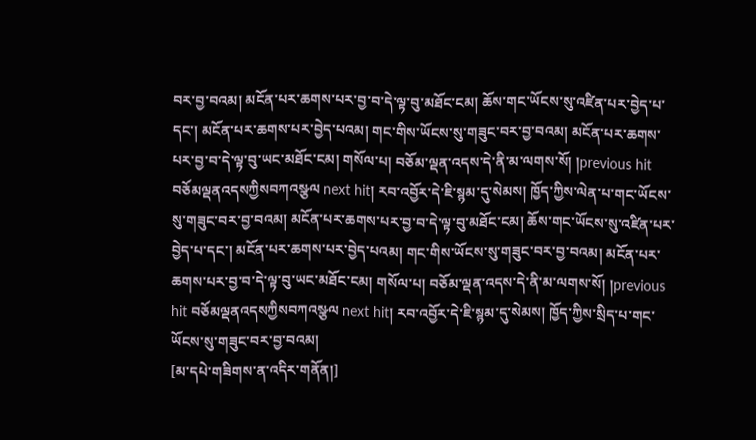བར་བྱ་བའམ། མངོན་པར་ཆགས་པར་བྱ་བ་དེ་ལྟ་བུ་མཐོང་ངམ། ཆོས་གང་ཡོངས་སུ་འཛིན་པར་བྱེད་པ་དང་། མངོན་པར་ཆགས་པར་བྱེད་པའམ། གང་གིས་ཡོངས་སུ་གཟུང་བར་བྱ་བའམ། མངོན་པར་ཆགས་པར་བྱ་བ་དེ་ལྟ་བུ་ཡང་མཐོང་ངམ། གསོལ་པ། བཅོམ་ལྡན་འདས་དེ་ནི་མ་ལགས་སོ། །previous hit བཅོམལྡནའདསཀྱིསབཀའསྩལ next hit། རབ་འབྱོར་དེ་ཇི་སྙམ་དུ་སེམས། ཁྱོད་ཀྱིས་ལེན་པ་གང་ཡོངས་སུ་གཟུང་བར་བྱ་བའམ། མངོན་པར་ཆགས་པར་བྱ་བ་དེ་ལྟ་བུ་མཐོང་ངམ། ཆོས་གང་ཡོངས་སུ་འཛིན་པར་བྱེད་པ་དང་། མངོན་པར་ཆགས་པར་བྱེད་པའམ། གང་གིས་ཡོངས་སུ་གཟུང་བར་བྱ་བའམ། མངོན་པར་ཆགས་པར་བྱ་བ་དེ་ལྟ་བུ་ཡང་མཐོང་ངམ། གསོལ་པ། བཅོམ་ལྡན་འདས་དེ་ནི་མ་ལགས་སོ། །previous hit བཅོམལྡནའདསཀྱིསབཀའསྩལ next hit། རབ་འབྱོར་དེ་ཇི་སྙམ་དུ་སེམས། ཁྱོད་ཀྱིས་སྲིད་པ་གང་ཡོངས་སུ་གཟུང་བར་བྱ་བའམ།
[མ་དཔེ་གཟིགས་ན་འདིར་གནོན།]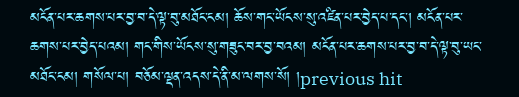མངོན་པར་ཆགས་པར་བྱ་བ་དེ་ལྟ་བུ་མཐོང་ངམ། ཆོས་གང་ཡོངས་སུ་འཛིན་པར་བྱེད་པ་དང་། མངོན་པར་ཆགས་པར་བྱེད་པའམ། གང་གིས་ཡོངས་སུ་གཟུང་བར་བྱ་བའམ། མངོན་པར་ཆགས་པར་བྱ་བ་དེ་ལྟ་བུ་ཡང་མཐོང་ངམ། གསོལ་པ། བཅོམ་ལྡན་འདས་དེ་ནི་མ་ལགས་སོ། །previous hit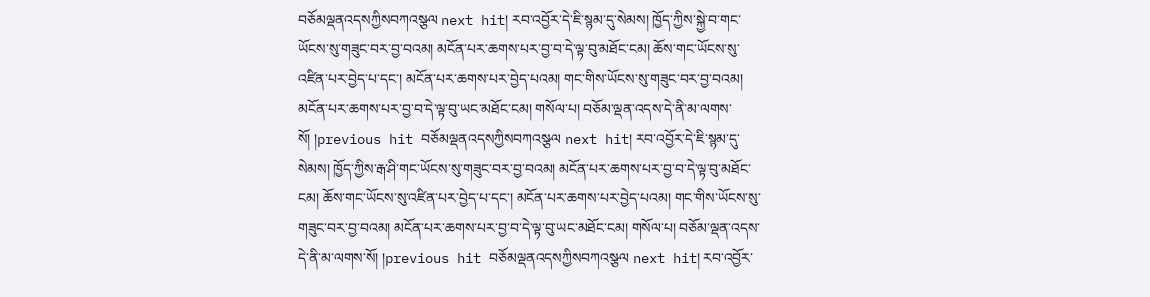བཅོམལྡནའདསཀྱིསབཀའསྩལ next hit། རབ་འབྱོར་དེ་ཇི་སྙམ་དུ་སེམས། ཁྱོད་ཀྱིས་སྐྱེ་བ་གང་ཡོངས་སུ་གཟུང་བར་བྱ་བའམ། མངོན་པར་ཆགས་པར་བྱ་བ་དེ་ལྟ་བུ་མཐོང་ངམ། ཆོས་གང་ཡོངས་སུ་འཛིན་པར་བྱེད་པ་དང་། མངོན་པར་ཆགས་པར་བྱེད་པའམ། གང་གིས་ཡོངས་སུ་གཟུང་བར་བྱ་བའམ། མངོན་པར་ཆགས་པར་བྱ་བ་དེ་ལྟ་བུ་ཡང་མཐོང་ངམ། གསོལ་པ། བཅོམ་ལྡན་འདས་དེ་ནི་མ་ལགས་སོ། །previous hit བཅོམལྡནའདསཀྱིསབཀའསྩལ next hit། རབ་འབྱོར་དེ་ཇི་སྙམ་དུ་སེམས། ཁྱོད་ཀྱིས་རྒ་ཤི་གང་ཡོངས་སུ་གཟུང་བར་བྱ་བའམ། མངོན་པར་ཆགས་པར་བྱ་བ་དེ་ལྟ་བུ་མཐོང་ངམ། ཆོས་གང་ཡོངས་སུ་འཛིན་པར་བྱེད་པ་དང་། མངོན་པར་ཆགས་པར་བྱེད་པའམ། གང་གིས་ཡོངས་སུ་གཟུང་བར་བྱ་བའམ། མངོན་པར་ཆགས་པར་བྱ་བ་དེ་ལྟ་བུ་ཡང་མཐོང་ངམ། གསོལ་པ། བཅོམ་ལྡན་འདས་དེ་ནི་མ་ལགས་སོ། །previous hit བཅོམལྡནའདསཀྱིསབཀའསྩལ next hit། རབ་འབྱོར་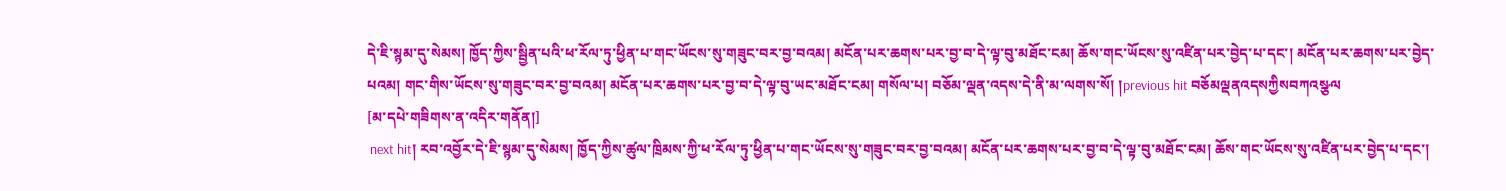དེ་ཇི་སྙམ་དུ་སེམས། ཁྱོད་ཀྱིས་སྦྱིན་པའི་ཕ་རོལ་ཏུ་ཕྱིན་པ་གང་ཡོངས་སུ་གཟུང་བར་བྱ་བའམ། མངོན་པར་ཆགས་པར་བྱ་བ་དེ་ལྟ་བུ་མཐོང་ངམ། ཆོས་གང་ཡོངས་སུ་འཛིན་པར་བྱེད་པ་དང་། མངོན་པར་ཆགས་པར་བྱེད་པའམ། གང་གིས་ཡོངས་སུ་གཟུང་བར་བྱ་བའམ། མངོན་པར་ཆགས་པར་བྱ་བ་དེ་ལྟ་བུ་ཡང་མཐོང་ངམ། གསོལ་པ། བཅོམ་ལྡན་འདས་དེ་ནི་མ་ལགས་སོ། །previous hit བཅོམལྡནའདསཀྱིསབཀའསྩལ
[མ་དཔེ་གཟིགས་ན་འདིར་གནོན།]
 next hit། རབ་འབྱོར་དེ་ཇི་སྙམ་དུ་སེམས། ཁྱོད་ཀྱིས་ཚུལ་ཁྲིམས་ཀྱི་ཕ་རོལ་ཏུ་ཕྱིན་པ་གང་ཡོངས་སུ་གཟུང་བར་བྱ་བའམ། མངོན་པར་ཆགས་པར་བྱ་བ་དེ་ལྟ་བུ་མཐོང་ངམ། ཆོས་གང་ཡོངས་སུ་འཛིན་པར་བྱེད་པ་དང་།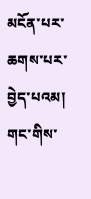མངོན་པར་ཆགས་པར་བྱེད་པའམ། གང་གིས་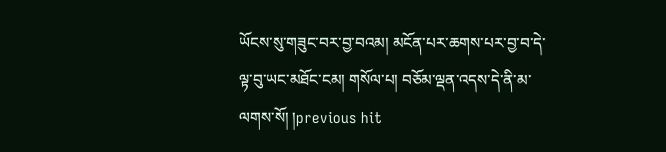ཡོངས་སུ་གཟུང་བར་བྱ་བའམ། མངོན་པར་ཆགས་པར་བྱ་བ་དེ་ལྟ་བུ་ཡང་མཐོང་ངམ། གསོལ་པ། བཅོམ་ལྡན་འདས་དེ་ནི་མ་ལགས་སོ། །previous hit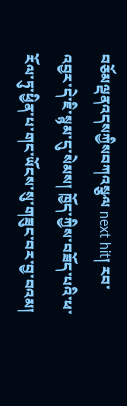བཅོམལྡནའདསཀྱིསབཀའསྩལ next hit། རབ་འབྱར་དེ་ཇི་སྙམ་དུ་སེམས། ཁྱོད་ཀྱིས་བཟོད་པའི་ཕ་རོལ་ཏུ་ཕྱིན་པ་གང་ཡོངས་སུ་གཟུང་བར་བྱ་བའམ།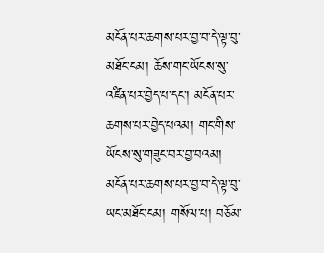མངོན་པར་ཆགས་པར་བྱ་བ་དེ་ལྟ་བུ་མཐོང་ངམ། ཆོས་གང་ཡོངས་སུ་འཛིན་པར་བྱེད་པ་དང་། མངོན་པར་ཆགས་པར་བྱེད་པའམ། གང་གིས་ཡོངས་སུ་གཟུང་བར་བྱ་བའམ། མངོན་པར་ཆགས་པར་བྱ་བ་དེ་ལྟ་བུ་ཡང་མཐོང་ངམ། གསོལ་པ། བཅོམ་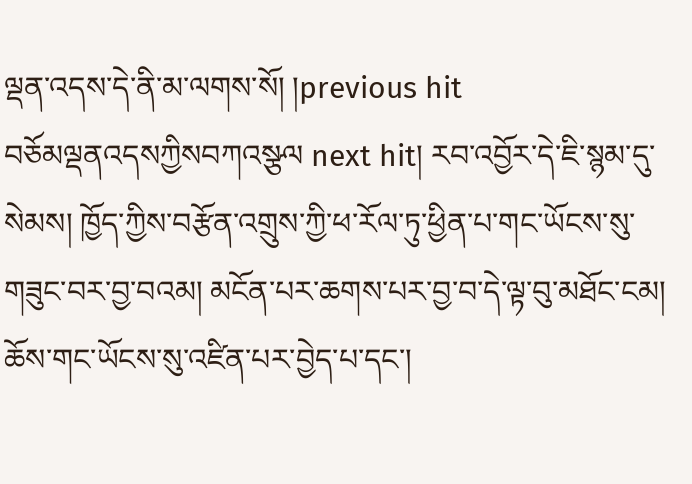ལྡན་འདས་དེ་ནི་མ་ལགས་སོ། །previous hit བཅོམལྡནའདསཀྱིསབཀའསྩལ next hit། རབ་འབྱོར་དེ་ཇི་སྙམ་དུ་སེམས། ཁྱོད་ཀྱིས་བརྩོན་འགྲུས་ཀྱི་ཕ་རོལ་ཏུ་ཕྱིན་པ་གང་ཡོངས་སུ་གཟུང་བར་བྱ་བའམ། མངོན་པར་ཆགས་པར་བྱ་བ་དེ་ལྟ་བུ་མཐོང་ངམ། ཆོས་གང་ཡོངས་སུ་འཛིན་པར་བྱེད་པ་དང་།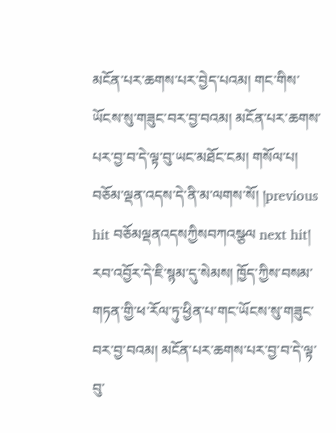མངོན་པར་ཆགས་པར་བྱེད་པའམ། གང་གིས་ཡོངས་སུ་གཟུང་བར་བྱ་བའམ། མངོན་པར་ཆགས་པར་བྱ་བ་དེ་ལྟ་བུ་ཡང་མཐོང་ངམ། གསོལ་པ། བཅོམ་ལྡན་འདས་དེ་ནི་མ་ལགས་སོ། །previous hit བཅོམལྡནའདསཀྱིསབཀའསྩལ next hit། རབ་འབྱོར་དེ་ཇི་སྙམ་དུ་སེམས། ཁྱོད་ཀྱིས་བསམ་གཏན་གྱི་ཕ་རོལ་ཏུ་ཕྱིན་པ་གང་ཡོངས་སུ་གཟུང་བར་བྱ་བའམ། མངོན་པར་ཆགས་པར་བྱ་བ་དེ་ལྟ་བུ་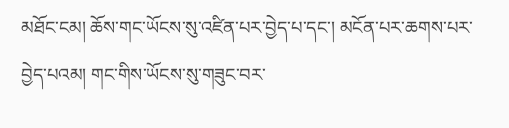མཐོང་ངམ། ཆོས་གང་ཡོངས་སུ་འཛིན་པར་བྱེད་པ་དང་། མངོན་པར་ཆགས་པར་བྱེད་པའམ། གང་གིས་ཡོངས་སུ་གཟུང་བར་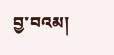བྱ་བའམ།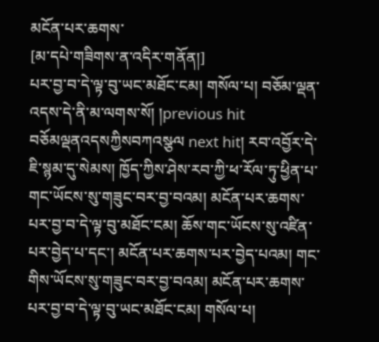མངོན་པར་ཆགས་
[མ་དཔེ་གཟིགས་ན་འདིར་གནོན།]
པར་བྱ་བ་དེ་ལྟ་བུ་ཡང་མཐོང་ངམ། གསོལ་པ། བཅོམ་ལྡན་འདས་དེ་ནི་མ་ལགས་སོ། །previous hit བཅོམལྡནའདསཀྱིསབཀའསྩལ next hit། རབ་འབྱོར་དེ་ཇི་སྙམ་དུ་སེམས། ཁྱོད་ཀྱིས་ཤེས་རབ་ཀྱི་ཕ་རོལ་ཏུ་ཕྱིན་པ་གང་ཡོངས་སུ་གཟུང་བར་བྱ་བའམ། མངོན་པར་ཆགས་པར་བྱ་བ་དེ་ལྟ་བུ་མཐོང་ངམ། ཆོས་གང་ཡོངས་སུ་འཛིན་པར་བྱེད་པ་དང་། མངོན་པར་ཆགས་པར་བྱེད་པའམ། གང་གིས་ཡོངས་སུ་གཟུང་བར་བྱ་བའམ། མངོན་པར་ཆགས་པར་བྱ་བ་དེ་ལྟ་བུ་ཡང་མཐོང་ངམ། གསོལ་པ།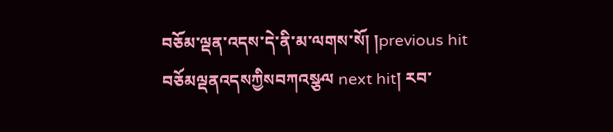བཅོམ་ལྡན་འདས་དེ་ནི་མ་ལགས་སོ། །previous hit བཅོམལྡནའདསཀྱིསབཀའསྩལ next hit། རབ་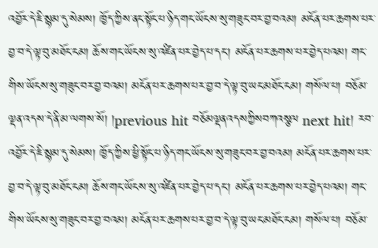འབྱོར་དེ་ཇི་སྙམ་དུ་སེམས། ཁྱོད་ཀྱིས་ནང་སྟོང་པ་ཉིད་གང་ཡོངས་སུ་གཟུང་བར་བྱ་བའམ། མངོན་པར་ཆགས་པར་བྱ་བ་དེ་ལྟ་བུ་མཐོང་ངམ། ཆོས་གང་ཡོངས་སུ་འཛིན་པར་བྱེད་པ་དང་། མངོན་པར་ཆགས་པར་བྱེད་པའམ། གང་གིས་ཡོངས་སུ་གཟུང་བར་བྱ་བའམ། མངོན་པར་ཆགས་པར་བྱ་བ་དེ་ལྟ་བུ་ཡང་མཐོང་ངམ། གསོལ་པ། བཅོམ་ལྡན་འདས་དེ་ནི་མ་ལགས་སོ། །previous hit བཅོམལྡནའདསཀྱིསབཀའསྩལ next hit། རབ་འབྱོར་དེ་ཇི་སྙམ་དུ་སེམས། ཁྱོད་ཀྱིས་ཕྱི་སྟོང་པ་ཉིད་གང་ཡོངས་སུ་གཟུང་བར་བྱ་བའམ། མངོན་པར་ཆགས་པར་བྱ་བ་དེ་ལྟ་བུ་མཐོང་ངམ། ཆོས་གང་ཡོངས་སུ་འཛིན་པར་བྱེད་པ་དང་། མངོན་པར་ཆགས་པར་བྱེད་པའམ། གང་གིས་ཡོངས་སུ་གཟུང་བར་བྱ་བའམ། མངོན་པར་ཆགས་པར་བྱ་བ་དེ་ལྟ་བུ་ཡང་མཐོང་ངམ། གསོལ་པ། བཅོམ་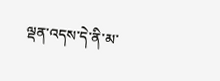ལྡན་འདས་དེ་ནི་མ་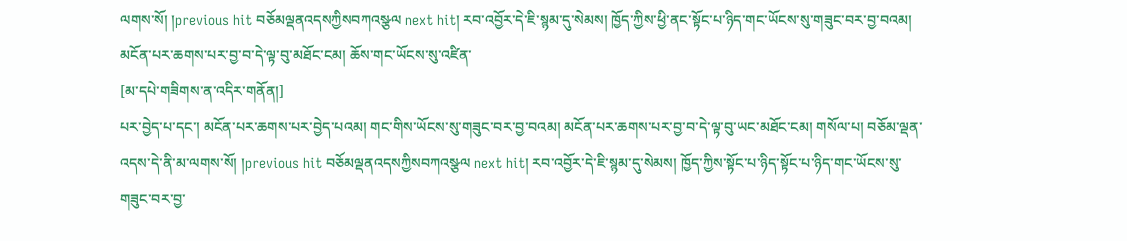ལགས་སོ། །previous hit བཅོམལྡནའདསཀྱིསབཀའསྩལ next hit། རབ་འབྱོར་དེ་ཇི་སྙམ་དུ་སེམས། ཁྱོད་ཀྱིས་ཕྱི་ནང་སྟོང་པ་ཉིད་གང་ཡོངས་སུ་གཟུང་བར་བྱ་བའམ། མངོན་པར་ཆགས་པར་བྱ་བ་དེ་ལྟ་བུ་མཐོང་ངམ། ཆོས་གང་ཡོངས་སུ་འཛིན་
[མ་དཔེ་གཟིགས་ན་འདིར་གནོན།]
པར་བྱེད་པ་དང་། མངོན་པར་ཆགས་པར་བྱེད་པའམ། གང་གིས་ཡོངས་སུ་གཟུང་བར་བྱ་བའམ། མངོན་པར་ཆགས་པར་བྱ་བ་དེ་ལྟ་བུ་ཡང་མཐོང་ངམ། གསོལ་པ། བཅོམ་ལྡན་འདས་དེ་ནི་མ་ལགས་སོ། །previous hit བཅོམལྡནའདསཀྱིསབཀའསྩལ next hit། རབ་འབྱོར་དེ་ཇི་སྙམ་དུ་སེམས། ཁྱོད་ཀྱིས་སྟོང་པ་ཉིད་སྟོང་པ་ཉིད་གང་ཡོངས་སུ་གཟུང་བར་བྱ་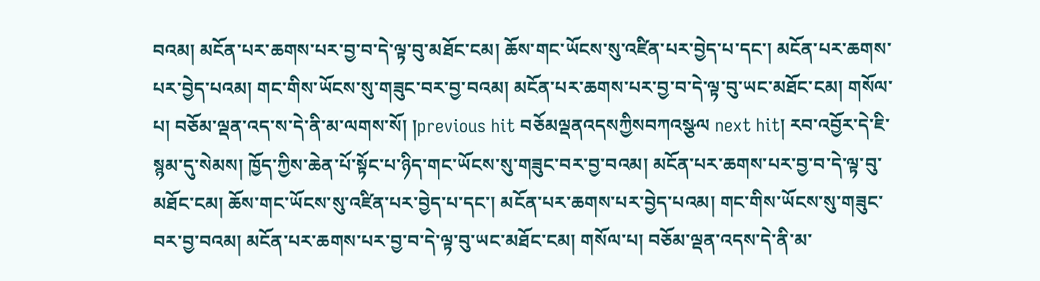བའམ། མངོན་པར་ཆགས་པར་བྱ་བ་དེ་ལྟ་བུ་མཐོང་ངམ། ཆོས་གང་ཡོངས་སུ་འཛིན་པར་བྱེད་པ་དང་། མངོན་པར་ཆགས་པར་བྱེད་པའམ། གང་གིས་ཡོངས་སུ་གཟུང་བར་བྱ་བའམ། མངོན་པར་ཆགས་པར་བྱ་བ་དེ་ལྟ་བུ་ཡང་མཐོང་ངམ། གསོལ་པ། བཅོམ་ལྡན་འད་ས་དེ་ནི་མ་ལགས་སོ། །previous hit བཅོམལྡནའདསཀྱིསབཀའསྩལ next hit། རབ་འབྱོར་དེ་ཇི་སྙམ་དུ་སེམས། ཁྱོད་ཀྱིས་ཆེན་པོ་སྟོང་པ་ཉིད་གང་ཡོངས་སུ་གཟུང་བར་བྱ་བའམ། མངོན་པར་ཆགས་པར་བྱ་བ་དེ་ལྟ་བུ་མཐོང་ངམ། ཆོས་གང་ཡོངས་སུ་འཛིན་པར་བྱེད་པ་དང་། མངོན་པར་ཆགས་པར་བྱེད་པའམ། གང་གིས་ཡོངས་སུ་གཟུང་བར་བྱ་བའམ། མངོན་པར་ཆགས་པར་བྱ་བ་དེ་ལྟ་བུ་ཡང་མཐོང་ངམ། གསོལ་པ། བཅོམ་ལྡན་འདས་དེ་ནི་མ་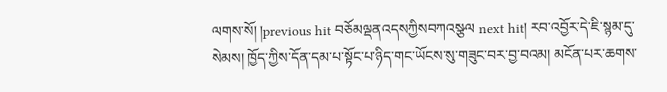ལགས་སོ། །previous hit བཅོམལྡནའདསཀྱིསབཀའསྩལ next hit། རབ་འབྱོར་དེ་ཇི་སྙམ་དུ་སེམས། ཁྱོད་ཀྱིས་དོན་དམ་པ་སྟོང་པ་ཉིད་གང་ཡོངས་སུ་གཟུང་བར་བྱ་བའམ། མངོན་པར་ཆགས་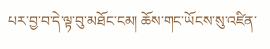པར་བྱ་བ་དེ་ལྟ་བུ་མཐོང་ངམ། ཆོས་གང་ཡོངས་སུ་འཛིན་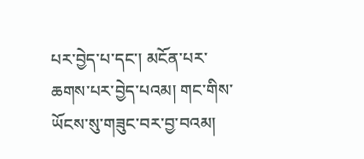པར་བྱེད་པ་དང་། མངོན་པར་ཆགས་པར་བྱེད་པའམ། གང་གིས་ཡོངས་སུ་གཟུང་བར་བྱ་བའམ།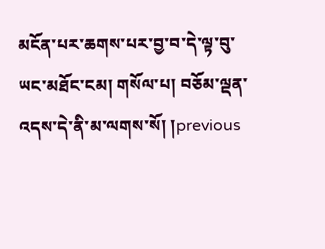མངོན་པར་ཆགས་པར་བྱ་བ་དེ་ལྟ་བུ་ཡང་མཐོང་ངམ། གསོལ་པ། བཅོམ་ལྡན་འདས་དེ་ནི་མ་ལགས་སོ། །previous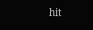hit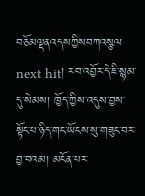བཅོམལྡནའདསཀྱིསབཀའསྩལ next hit། རབ་འབྱོར་དེ་ཇི་སྙམ་དུ་སེམས། ཁྱོད་ཀྱིས་འདུས་བྱས་སྟོང་པ་ཉིད་གང་ཡོངས་སུ་གཟུང་བར་བྱ་བའམ། མངོན་པར་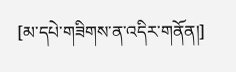[མ་དཔེ་གཟིགས་ན་འདིར་གནོན།]